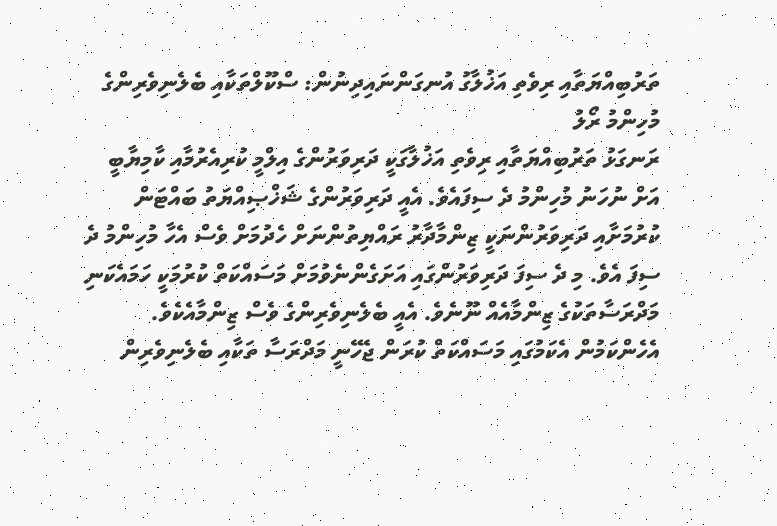ތަރުބިއްޔަތާއި ރިވެތި އަޚުލާގު އުނގަންނައިދިނުން: ސްކޫލްތަކާއި ބެލެނިވެރިންގެ މުހިންމު ރޯލު
ރަނގަޅު ތަރުބިއްޔަތާއި ރިވެތި އަޚުލާގަކީ ދަރިވަރުންގެ އިލްމީ ކުރިއެރުމާއި ކާމިޔާބީ އަށް ނުހަނު މުހިންމު ދެ ސިފައެވެ. އެއީ ދަރިވަރުންގެ ޝަޚްޞިއްޔަތު ބައްޓަން ކުރުމަށާއި ދަރިވަރުންނަކީ ޒިންމާދާރު ރައްޔިތުންނަށް ހެދުމަށް ވެސް އެހާ މުހިންމު ދެ ސިފަ އެވެ. މި ދެ ސިފަ ދަރިވަރުންގައި އަށަގެންނެވުމަށް މަސައްކަތް ކުރުމަކީ ހަމައެކަނި މަދްރަސާތަކުގެ ޒިންމާއެއް ނޫނެވެ. އެއީ ބެލެނިވެރިންގެ ވެސް ޒިންމާއެކެވެ. އެހެންކަމުން އެކަމުގައި މަސައްކަތް ކުރަން ޖެހޭނީ މަދްރަސާ ތަކާއި ބެލެނިވެރިން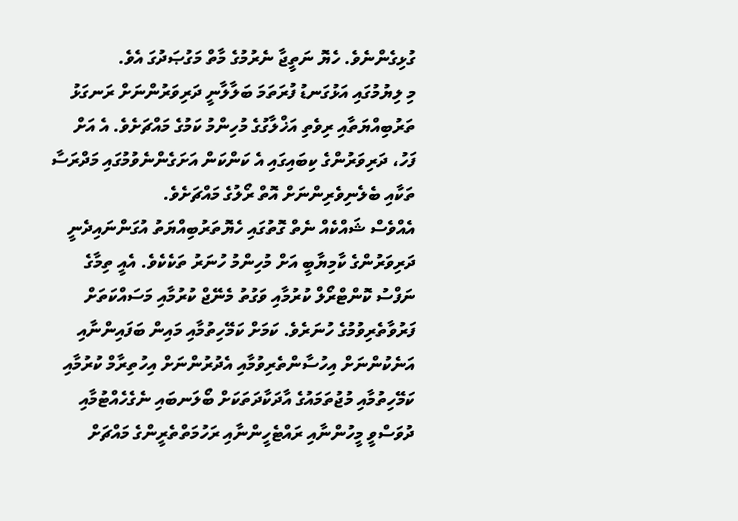ގުޅިގެންނެވެ. ހެޔޮ ނަތީޖާ ނެރުމުގެ މާތް މަގުޞަދުގަ އެވެ.
މި ލިޔުމުގައި އަޅުގަނޑު ފުރަތަމަ ބަލާލާނީ ދަރިވަރުންނަށް ރަނގަޅު ތަރުބިއްޔަތާއި ރިވެތި އަޚްލާގުގެ މުހިންމު ކަމުގެ މައްޗަށެވެ. އެ އަށް ފަހު، ދަރިވަރުންގެ ކިބައިގައި އެ ކަންކަން އަށަގެންނެވުމުގައި މަދްރަސާ ތަކާއި ބެލެނިވެރިންނަށް އޮތް ރޯލުގެ މައްޗަށެވެ.
އެއްވެސް ޝައްކެއް ނެތް ގޮތުގައި ހެޔޮތަރުބިއްޔަތު އުގަންނައިދެނީ ދަރިވަރުންގެ ކާމިޔާބީ އަށް މުހިންމު ހުނަރު ތަކެކެވެ. އެއީ ތިމާގެ ނަފްސު ކޮންޓްރޯލް ކުރުމާއި ވަގުތު މެނޭޖް ކުރުމާއި މަސައްކަތަށް ފަރުވާތެރިވުމުގެ ހުނަރެވެ. ކަމަށް ކަމޭހިތުމާއި މައިން ބަފައިންނާއި އަނެކުންނަށް އިހުސާންތެރިވުމާއި އެދުރުންނަށް އިހުތިރާމް ކުރުމާއި ކަމޭހިތުމާއި މުޖުތަމައުގެ އާދަކާދަތަކަށް ބޯލަނބައި ނެގެހެއްޓުމާއި ދުވަސްވީ މީހުންނާއި ރައްޓެހީންނާއި ރަހުމަތްތެރީންގެ މައްޗަށް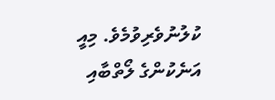ކުލުނުވެރިވުމެވެ. މިއީ އަނެކުންގެ ލޯތްބާއި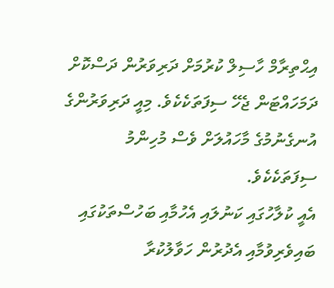އިޙްތިރާމް ހާސިލް ކުރުމަށް ދަރިވަރުން ދަސްކޮށް ދަމަހައްޓަން ޖެހޭ ސިފަތަކެކެވެ. މިއީ ދަރިވަރުންގެ އުނގެނުމުގެ މާހައުލަށް ވެސް މުހިންމު ސިފަތަކެކެވެ.
އެއީ ކުލާހުގައި ކަނުލައި އެހުމާއި ބަހުސްތަކުގައި ބައިވެރިވުމާއި އެދުރުން ހަވާލުކުރާ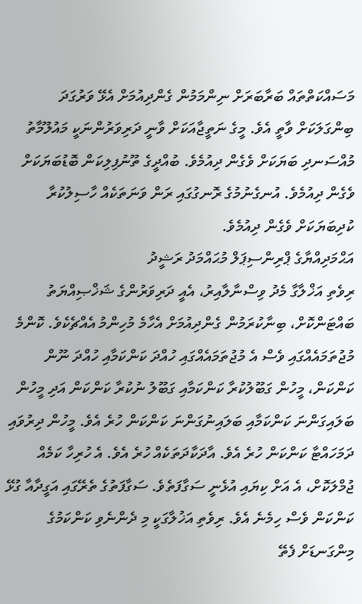މަސައްކަތްތައް ބަރާބަރަށް ނިންމަމުން ގެންދިއުމަށް އެޅޭ ވަރުގަދަ ބިންގަލަކަށް ވާތީ އެވެ. މީގެ ނަތީޖާއަކަށް ވާނީ ދަރިވަރުންނަކީ މައުލޫމާތު މުއްސަނދި ބަޔަކަށް ވެގެން ދިއުމެވެ. ބުއްދީގެ ތޫނުފިލިކަން ބޮޑުބަޔަކަށް ވެގެން ދިއުމެވެ. އުނގެނުމުގެ ރޮނގުގައި ރަން ވަނަތަކެއް ހާސިލުކުރާ ކުދިބަޔަކަށް ވެގެން ދިއުމެވެ.
އަޙްމަދިއްޔާގެ ޕްރިންސިޕަލް މުޙައްމަދު ރަޝީދު
ރިވެތި އަޚްލާގާ މެދު ވިސްނާލާއިރު، އެއީ ދަރިވަރުންގެ ޝަޚްޞިއްޔަތު ބައްޓަންކޮށް، ބިނާކުރަމުން ގެންދިއުމަށް އެހާމެ މުހިންމު އެއްޗެކެވެ. ކޮންމެ މުޖުތަމައެއްގައި ވެސް އެ މުޖުތަމައެއްގައި ހުއްދަ ކަންކަމާއި ހުއްދަ ނޫން ކަންކަން، މީހުން ގަބޫލުކުރާ ކަންކަމާއި ގަބޫލު ނުކުރާ ކަންކަން އަދި މީހުން ބަލައިގަންނަ ކަންކަމާއި ބަލައިނުގަންނަ ކަންކަން ހުރެ އެވެ. މީހުން ދިރުވައި ދަމަހައްޓާ ކަންކަން ހުރެ އެވެ. އާދަކާދަތަކެއް ހުރެ އެވެ. އެ ހުރިހާ ކަމެއް ޖުމްލަކޮށް، އެ އަށް ކިޔައި އުޅެނީ ސަގާފަތެވެ. ސަގާފަތުގެ ތެރޭގައި އަގީދާއާ ގުޅޭ ކަންކަން ވެސް ހިމެނެ އެވެ. ރިވެތި އަޚުލާގަކީ މި ދެންނެވި ކަންކަމުގެ މިންގަނޑަށް ފެތޭ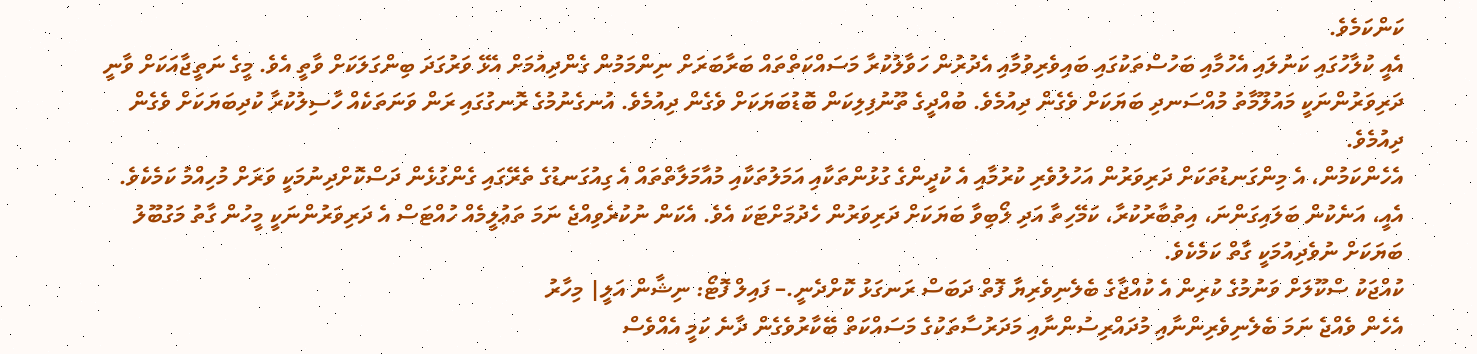ކަންކަމެވެ.
އެއީ ކުލާހުގައި ކަނުލައި އެހުމާއި ބަހުސްތަކުގައި ބައިވެރިވުމާއި އެދުރުން ހަވާލުކުރާ މަސައްކަތްތައް ބަރާބަރަށް ނިންމަމުން ގެންދިއުމަށް އެޅޭ ވަރުގަދަ ބިންގަލަކަށް ވާތީ އެވެ. މީގެ ނަތީޖާއަކަށް ވާނީ ދަރިވަރުންނަކީ މައުލޫމާތު މުއްސަނދި ބަޔަކަށް ވެގެން ދިއުމެވެ. ބުއްދީގެ ތޫނުފިލިކަން ބޮޑުބަޔަކަށް ވެގެން ދިއުމެވެ. އުނގެނުމުގެ ރޮނގުގައި ރަން ވަނަތަކެއް ހާސިލުކުރާ ކުދިބަޔަކަށް ވެގެން ދިއުމެވެ.
އެހެންކަމުން، އެ މިންގަނޑުތަކަށް ދަރިވަރުން އަހުލުވެރި ކުރުމާއި އެ ކުދީންގެ ގުޅުންތަކާއި އަމަލުތަކާއި މުއާމަލާތްތައް އެ ގިއުގަނޑުގެ ތެރޭގައި ގެންގުޅެން ދަސްކޮށްދިނުމަކީ ވަރަށް މުހިއްމު ކަމެކެވެ. އެއީ، އަނެކުން ބަލައިގަންނަ، އިތުބާރުކުރާ، ކަމޭހިތާ އަދި ލޯބިވާ ބަޔަކަށް ދަރިވަރުން ހެދުމަށްޓަކަ އެވެ. އެކަން ނުކުރެވިއްޖެ ނަމަ ތަޢުލީމެއް ހުއްޓަސް އެ ދަރިވަރުންނަކީ މީހުން ގާތު މަގުބޫލު ބަޔަކަށް ނުވެދިއުމަކީ ގާތް ކަމެކެވެ.
ކުއްޖަކު ސްކޫލަށް ވަނުމުގެ ކުރިން އެ ކުއްޖާގެ ބެލެނިވެރިޔާ ފޮތް ދަބަސް ރަނގަޅު ކޮށްދެނީ.– ފައިލް ފޮޓޯ: ނިޝާން އަލީ| މިހާރު
އެހެން ވެއްޖެ ނަމަ ބެލެނިވެރިންނާއި މުދައްރިސުންނާއި މަދަރުސާތަކުގެ މަސައްކަތް ބޭކާރުވެގެން ދާނެ ކަމީ އެއްވެސް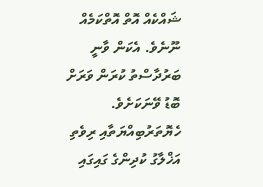ޝައްކެއް އޮތް އޮތްކަމެއް ނޫނެވެ. އެކަން ވާނީ ބަރުދާސްތު ކުރަން ވަރަށް ބޮޑު ވޭނަކަށެވެ.
ހެޔޮތަރުބިއްޔަތާއި ރިވެތި އަޚްލާގު ކުދިންގެ ގައިގައި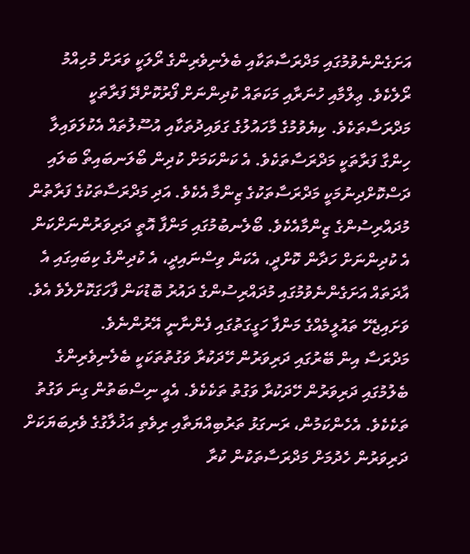އަށަގެންނެވުމުގައި މަދްރަސާތަކާއި ބެލެނިވެރިންގެ ރޯލަކީ ވަރަށް މުހިއްމު ރޯލެކެވެ. ޢިލްމާއި ހުނަރާއި މަކަތައް ކުދިންނަށް ފޯރުކޮށްދޭ ފަރާތަކީ މަދްރަސާތަކެވެ. ކިޔެވުމުގެ މާހައުލުގެ ގަވައިދުތަކާއި އުސޫލުތައް އެކުލަވައިލާ ހިންގާ ފަރާތަކީ މަދްރަސާތަކެވެ. އެ ކަންކަމަށް ކުދިން ބޯލަނބައިތޯ ބަލައި ދަސްކޮށްދިނުމަކީ މަދްރަސާތަކުގެ ޒިންމާ އެކެވެ. އަދި މަދްރަސާތަކުގެ ފަރާތުން މުދައްރިސުންގެ ޒިންމާއެކެވެ. ބޯލެނބުމުގައި މަންފާ އޮތީ ދަރިވަރުންނަށްކަން އެ ކުދިންނަށް ހަދާން ކޮށްދީ، އެކަން ވިސްނައިދީ، އެ ކުދިންގެ ކިބައިގައި އެ އާދަތައް އަށަގެންނެވުމުގައި މުދައްރިސުންގެ ދައުރު ބޮޑުކަން ފާހަގަކޮށްލެވެ އެވެ. ވަށައިޖެހޭ ތައުލީމެއްގެ މަންފާ ހަގީގަތުގައި ފެންނާނީ އޭރުންނެވެ.
މަދްރަސާ އިން ބޭރުގައި ދަރިވަރުން ހޭދަކުރާ ވަގުތުތަކަކީ ބެލެނިވެރިންގެ ބެލުމުގައި ދަރިވަރުން ހޭދަކުރާ ވަގުތު ތަކެކެވެ. އެއީ ނިސްބަތުން ގިނަ ވަގުތު ތަކެކެވެ. އެހެންކަމުން، ރަނގަޅު ތަރުބިއްޔަތާއި ރިވެތި އަޚުލާގުގެ ވެރިބަޔަކަށް ދަރިވަރުން ހެދުމަށް މަދްރަސާތަކުން ކުރާ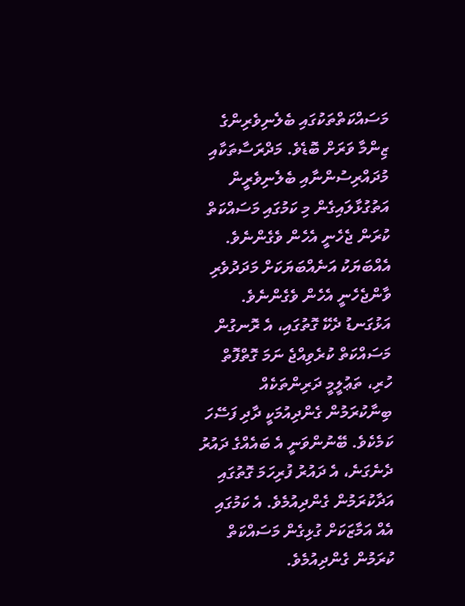މަސައްކަތްތަކުގައި ބެލެނިވެރިންގެ ޒިންމާ ވަރަށް ބޮޑެވެ. މަދްރަސާތަކާއި މުދައްރިސުންނާއި ބެލެނިވެރީން އަތުގުޅާލައިގެން މި ކަމުގައި މަސައްކަތް ކުރަން ޖެހެނީ އެހެން ވެގެންނެވެ. އެއްބަޔަކު އަނެއްބަޔަކަށް މަދަދުވެރި ވާންޖެހެނީ އެހެން ވެގެންނެވެ.
އަޅުގަނޑު ދެކޭ ގޮތުގައި، އެ ރޮނގުން މަސައްކަތް ކުރެވިއްޖެ ނަމަ ގޮތްފޮތް ހުރި، ތަޢުލީމީ ދަރިންތަކެއް ބިނާކުރަމުން ގެންދިއުމަކީ ދާދި ފަސޭހަ ކަމެކެވެ. ބޭނުންވަނީ އެ ބައެއްގެ ދައުރު ދެނެގަނެ، އެ ދައުރު ފުރިހަމަ ގޮތުގައި އަދާކުރަމުން ގެންދިއުމެވެ. އެ ކަމުގައި އެއް އަމާޒަކަށް ގުޅިގެން މަސައްކަތް ކުރަމުން ގެންދިއުމެވެ.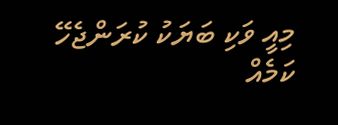މިއީ ވަކި ބަޔަކު ކުރަންޖެހޭ ކަމެއް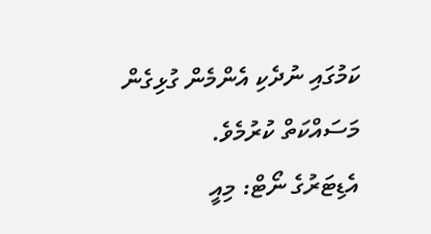ކަމުގައި ނުދެކި އެންމެން ގުޅިގެން މަސައްކަތް ކުރުމެވެ.
އެޑިޓަރުގެ ނޯޓް: މިއީ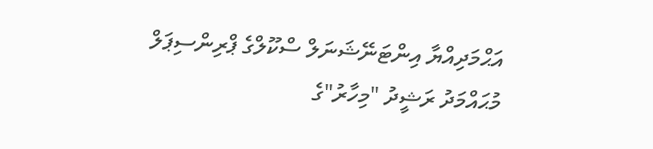އަޙްމަދިއްޔާ އިންޓަނޭޝަނަލް ސްކޫލްގެ ޕްރިންސިޕަލް މުޙައްމަދު ރަޝީދު "މިހާރު"ގެ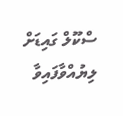ސްކޫލް ގައިޑަށް ލިޔުއްވާފައިވާ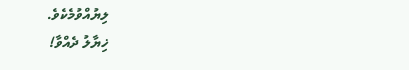ލިޔުއްވުމެކެވެ.
ޚިޔާލު ދެއްވާ!